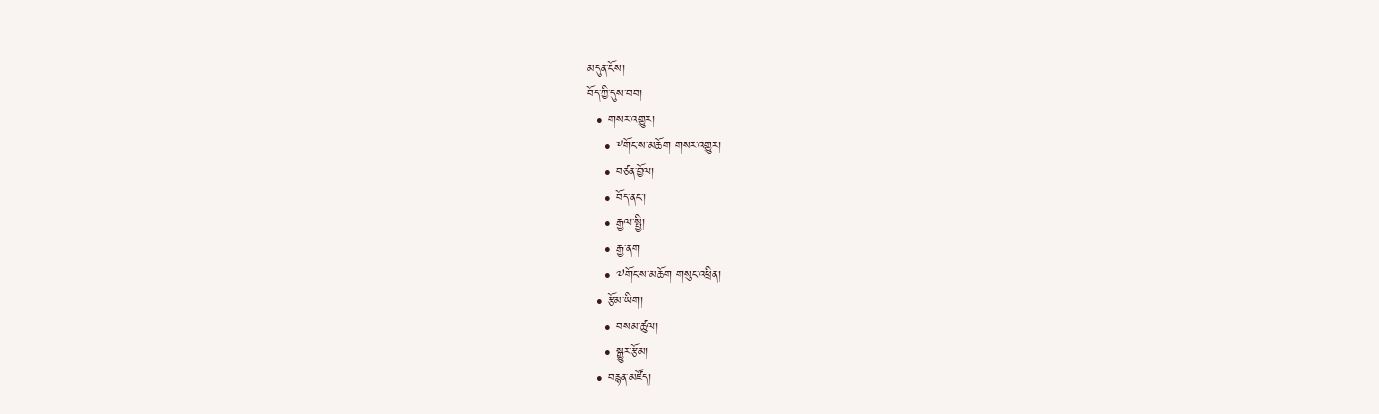མདུན་ངོས།
བོད་ཀྱི་དུས་བབ།
  • གསར་འགྱུར།
    • ༸གོང་ས་མཆོག གསར་འགྱུར།
    • བཙན་བྱོལ།
    • བོད་ནང་།
    • རྒྱལ་སྤྱི།
    • རྒྱ་ནག
    • ༧གོང་ས་མཆོག གསུང་འཕྲིན།
  • རྩོམ་ཡིག།
    • བསམ་ཚུལ།
    • སྒྱུར་རྩོམ།
  • བརྙན་མཛོད།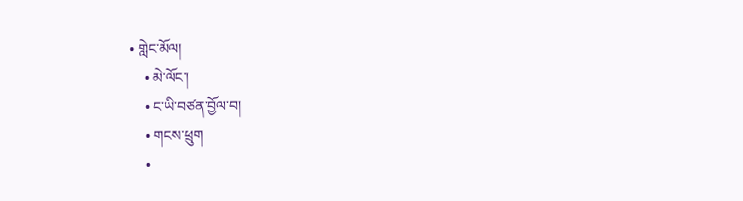• གླེང་མོལ།
    • མེ་ལོང་།
    • ང་ཡི་བཙན་བྱོལ་བ།
    • གངས་ཕྲུག
    •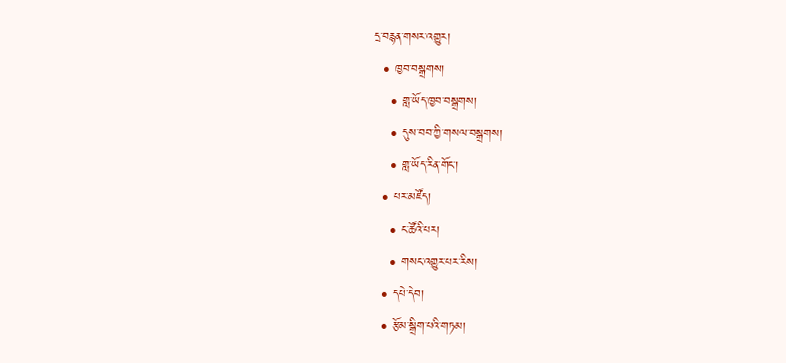དྲ་བརྙན་གསར་འགྱུར།
  • ཁྱབ་བསྒྲགས།
    • གླ་ཡོད་ཁྱབ་བསྒྲགས།
    • དུས་བབ་ཀྱི་གསལ་བསྒྲགས།
    • གླ་ཡོད་རིན་གོང་།
  • པར་མཛོད།
    • ང་ཚོའི་པར།
    • གསང་འགྱུར་པར་རིས།
  • དཔེ་དེབ།
  • རྩོམ་སྒྲིག་པའི་གཏམ།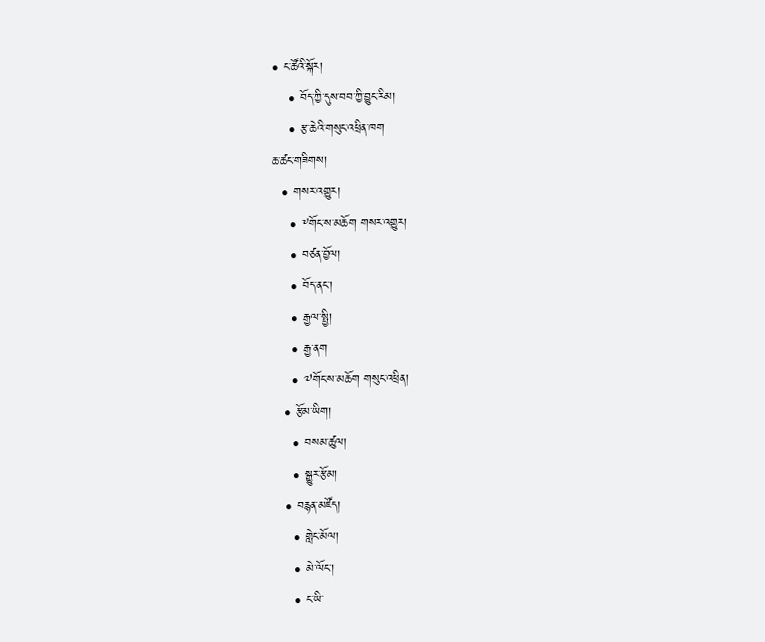• ང་ཚོའི་སྐོར།
    • བོད་ཀྱི་དུས་བབ་ཀྱི་བྱུང་རིམ།
    • རྩ་ཆེའི་གསུང་འཕྲིན་ཁག
ཆ་ཚང་གཟིགས།
  • གསར་འགྱུར།
    • ༸གོང་ས་མཆོག གསར་འགྱུར།
    • བཙན་བྱོལ།
    • བོད་ནང་།
    • རྒྱལ་སྤྱི།
    • རྒྱ་ནག
    • ༧གོང་ས་མཆོག གསུང་འཕྲིན།
  • རྩོམ་ཡིག།
    • བསམ་ཚུལ།
    • སྒྱུར་རྩོམ།
  • བརྙན་མཛོད།
    • གླེང་མོལ།
    • མེ་ལོང་།
    • ང་ཡི་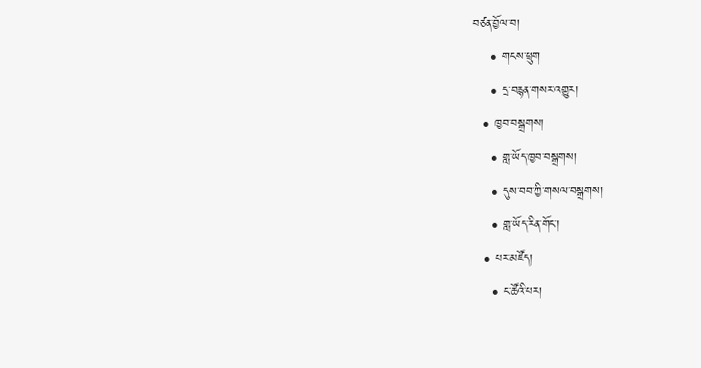བཙན་བྱོལ་བ།
    • གངས་ཕྲུག
    • དྲ་བརྙན་གསར་འགྱུར།
  • ཁྱབ་བསྒྲགས།
    • གླ་ཡོད་ཁྱབ་བསྒྲགས།
    • དུས་བབ་ཀྱི་གསལ་བསྒྲགས།
    • གླ་ཡོད་རིན་གོང་།
  • པར་མཛོད།
    • ང་ཚོའི་པར།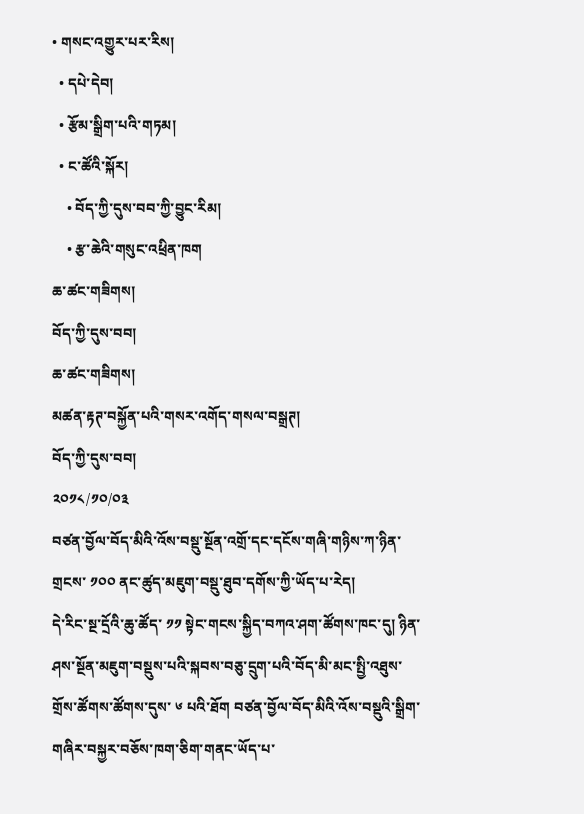• གསང་འགྱུར་པར་རིས།
  • དཔེ་དེབ།
  • རྩོམ་སྒྲིག་པའི་གཏམ།
  • ང་ཚོའི་སྐོར།
    • བོད་ཀྱི་དུས་བབ་ཀྱི་བྱུང་རིམ།
    • རྩ་ཆེའི་གསུང་འཕྲིན་ཁག
ཆ་ཚང་གཟིགས།
བོད་ཀྱི་དུས་བབ།
ཆ་ཚང་གཟིགས།
མཚན་རྟཊ་བསྐྱོན་པའི་གསར་འགོད་གསལ་བསྒྲཊ།
བོད་ཀྱི་དུས་བབ།
༢༠༡༨/༡༠/༠༣
བཙན་བྱོལ་བོད་མིའི་འོས་བསྡུ་སྔོན་འགྲོ་དང་དངོས་གཞི་གཉིས་ཀ་ཉིན་གྲངས་ ༡༠༠ ནང་ཚུད་མཇུག་བསྡུ་ཐུབ་དགོས་ཀྱི་ཡོད་པ་རེད།
དེ་རིང་སྔ་དྲོའི་ཆུ་ཚོད་ ༡༡ སྟེང་གངས་སྐྱིད་བཀའ་ཤག་ཚོགས་ཁང་དུ། ཉིན་ཤས་སྔོན་མཇུག་བསྡུས་པའི་སྐབས་བཅུ་དྲུག་པའི་བོད་མི་མང་སྤྱི་འཐུས་གྲོས་ཚོགས་ཚོགས་དུས་ ༦ པའི་ཐོག བཙན་བྱོལ་བོད་མིའི་འོས་བསྡུའི་སྒྲིག་གཞིར་བསྐྱར་བཅོས་ཁག་ཅིག་གནང་ཡོད་པ་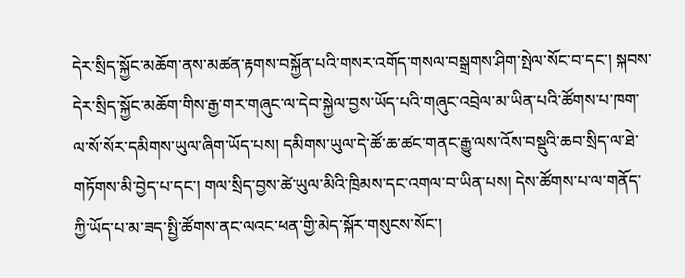དེར་སྲིད་སྐྱོང་མཆོག་ནས་མཚན་རྟགས་བསྐྱོན་པའི་གསར་འགོད་གསལ་བསྒྲགས་ཤིག་སྤེལ་སོང་བ་དང་། སྐབས་དེར་སྲིད་སྐྱོང་མཆོག་གིས་རྒྱ་གར་གཞུང་ལ་དེབ་སྐྱེལ་བྱས་ཡོད་པའི་གཞུང་འབྲེལ་མ་ཡིན་པའི་ཚོགས་པ་ཁག་ལ་སོ་སོར་དམིགས་ཡུལ་ཞིག་ཡོད་པས། དམིགས་ཡུལ་དེ་ཚོ་ཆ་ཚང་གནང་རྒྱུ་ལས་འོས་བསྡུའི་ཆབ་སྲིད་ལ་ཐེ་གཏོགས་མི་བྱེད་པ་དང་། གལ་སྲིད་བྱས་ཚེ་ཡུལ་མིའི་ཁྲིམས་དང་འགལ་བ་ཡིན་པས། དེས་ཚོགས་པ་ལ་གནོད་ཀྱི་ཡོད་པ་མ་ཟད་སྤྱི་ཚོགས་ནང་ལའང་ཕན་གྱི་མེད་སྐོར་གསུངས་སོང་།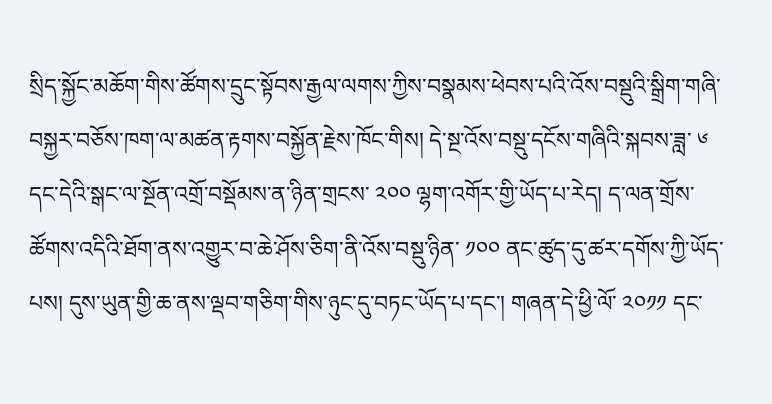སྲིད་སྐྱོང་མཆོག་གིས་ཚོགས་དྲུང་སྟོབས་རྒྱལ་ལགས་ཀྱིས་བསྣམས་ཕེབས་པའི་འོས་བསྡུའི་སྒྲིག་གཞི་བསྐྱར་བཅོས་ཁག་ལ་མཚན་རྟགས་བསྐྱོན་རྗེས་ཁོང་གིས། དེ་སྔ་འོས་བསྡུ་དངོས་གཞིའི་སྐབས་ཟླ་ ༦ དང་དེའི་སྒང་ལ་སྔོན་འགྲོ་བསྡོམས་ན་ཉིན་གྲངས་ ༢༠༠ ལྷག་འགོར་གྱི་ཡོད་པ་རེད། ད་ལན་གྲོས་ཚོགས་འདིའི་ཐོག་ནས་འགྱུར་བ་ཆེ་ཤོས་ཅིག་ནི་འོས་བསྡུ་ཉིན་ ༡༠༠ ནང་ཚུད་དུ་ཚར་དགོས་ཀྱི་ཡོད་པས། དུས་ཡུན་གྱི་ཆ་ནས་ལྡབ་གཅིག་གིས་ཉུང་དུ་བཏང་ཡོད་པ་དང་། གཞན་དེ་ཕྱི་ལོ་ ༢༠༡༡ དང་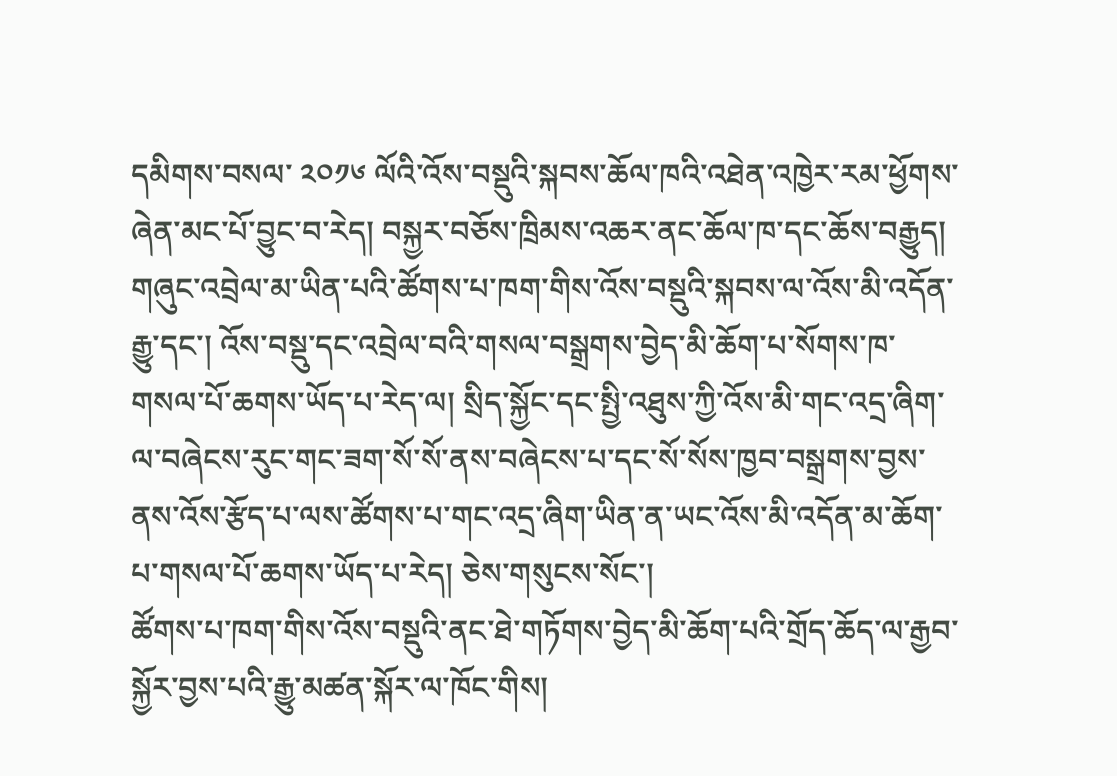དམིགས་བསལ་ ༢༠༡༦ ལོའི་འོས་བསྡུའི་སྐབས་ཆོལ་ཁའི་འཐེན་འཁྱེར་རམ་ཕྱོགས་ཞེན་མང་པོ་བྱུང་བ་རེད། བསྐྱར་བཅོས་ཁྲིམས་འཆར་ནང་ཆོལ་ཁ་དང་ཆོས་བརྒྱུད། གཞུང་འབྲེལ་མ་ཡིན་པའི་ཚོགས་པ་ཁག་གིས་འོས་བསྡུའི་སྐབས་ལ་འོས་མི་འདོན་རྒྱུ་དང་། འོས་བསྡུ་དང་འབྲེལ་བའི་གསལ་བསྒྲགས་བྱེད་མི་ཆོག་པ་སོགས་ཁ་གསལ་པོ་ཆགས་ཡོད་པ་རེད་ལ། སྲིད་སྐྱོང་དང་སྤྱི་འཐུས་ཀྱི་འོས་མི་གང་འདྲ་ཞིག་ལ་བཞེངས་རུང་གང་ཟག་སོ་སོ་ནས་བཞེངས་པ་དང་སོ་སོས་ཁྱབ་བསྒྲགས་བྱས་ནས་འོས་རྩོད་པ་ལས་ཚོགས་པ་གང་འདྲ་ཞིག་ཡིན་ན་ཡང་འོས་མི་འདོན་མ་ཆོག་པ་གསལ་པོ་ཆགས་ཡོད་པ་རེད། ཅེས་གསུངས་སོང་།
ཚོགས་པ་ཁག་གིས་འོས་བསྡུའི་ནང་ཐེ་གཏོགས་བྱེད་མི་ཆོག་པའི་གྲོད་ཆོད་ལ་རྒྱབ་སྐྱོར་བྱས་པའི་རྒྱུ་མཚན་སྐོར་ལ་ཁོང་གིས།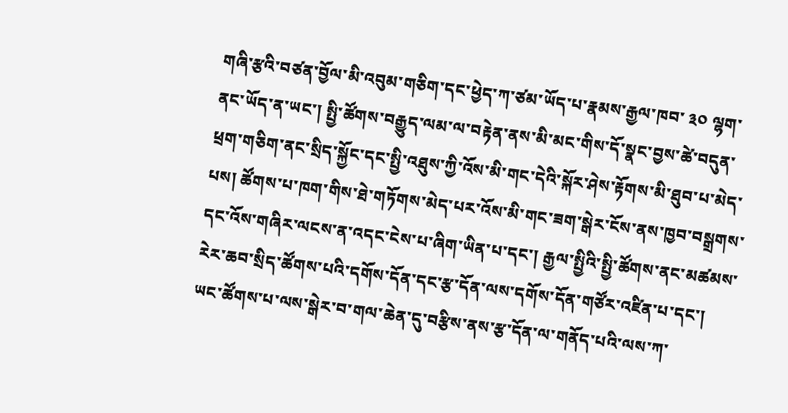གཞི་རྩའི་བཙན་བྱོལ་མི་འབུམ་གཅིག་དང་ཕྱེད་ཀ་ཙམ་ཡོད་པ་རྣམས་རྒྱལ་ཁབ་ ༣༠ ལྷག་ནང་ཡོད་ན་ཡང་། སྤྱི་ཚོགས་བརྒྱུད་ལམ་ལ་བརྟེན་ནས་མི་མང་གིས་དོ་སྣང་བྱས་ཚེ་བདུན་ཕྲག་གཅིག་ནང་སྲིད་སྐྱོང་དང་སྤྱི་འཐུས་ཀྱི་འོས་མི་གང་དེའི་སྐོར་ཤེས་རྟོགས་མི་ཐུབ་པ་མེད་པས། ཚོགས་པ་ཁག་གིས་ཐེ་གཏོགས་མེད་པར་འོས་མི་གང་ཟག་སྒེར་ངོས་ནས་ཁྱབ་བསྒྲགས་དང་འོས་གཞིར་ལངས་ན་འདང་ངེས་པ་ཞིག་ཡིན་པ་དང་། རྒྱལ་སྤྱིའི་སྤྱི་ཚོགས་ནང་མཚམས་རེར་ཆབ་སྲིད་ཚོགས་པའི་དགོས་དོན་དང་རྩ་དོན་ལས་དགོས་དོན་གཙོར་འཛིན་པ་དང་། ཡང་ཚོགས་པ་ལས་སྒེར་བ་གལ་ཆེན་དུ་བརྩིས་ནས་རྩ་དོན་ལ་གནོད་པའི་ལས་ཀ་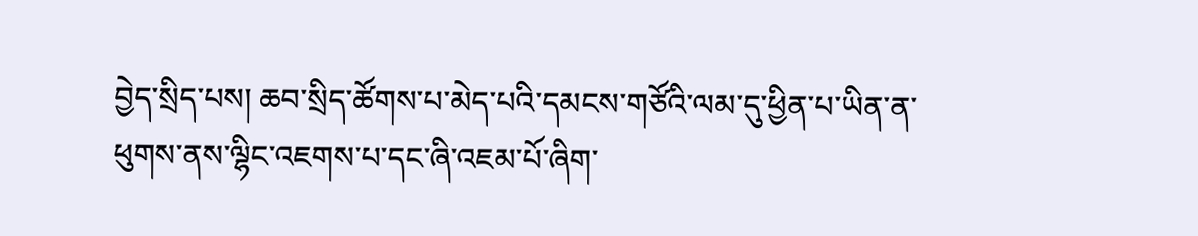བྱེད་སྲིད་པས། ཆབ་སྲིད་ཚོགས་པ་མེད་པའི་དམངས་གཙོའི་ལམ་དུ་ཕྱིན་པ་ཡིན་ན་ཕུགས་ནས་ལྷིང་འཇགས་པ་དང་ཞི་འཇམ་པོ་ཞིག་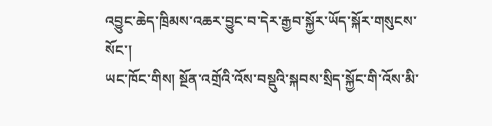འབྱུང་ཆེད་ཁྲིམས་འཆར་བྱུང་བ་དེར་རྒྱབ་སྐྱོར་ཡོད་སྐོར་གསུངས་སོང་།
ཡང་ཁོང་གིས། སྔོན་འགྲོའི་འོས་བསྡུའི་སྐབས་སྲིད་སྐྱོང་གི་འོས་མི་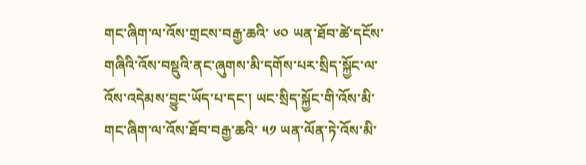གང་ཞིག་ལ་འོས་གྲངས་བརྒྱ་ཆའི་ ༦༠ ཡན་ཐོབ་ཚེ་དངོས་གཞིའི་འོས་བསྡུའི་ནང་ཞུགས་མི་དགོས་པར་སྲིད་སྐྱོང་ལ་འོས་འདེམས་བྱུང་ཡོད་པ་དང་། ཡང་སྲིད་སྐྱོང་གི་འོས་མི་གང་ཞིག་ལ་འོས་ཐོབ་བརྒྱ་ཆའི་ ༥༡ ཡན་ལོན་ཏེ་འོས་མི་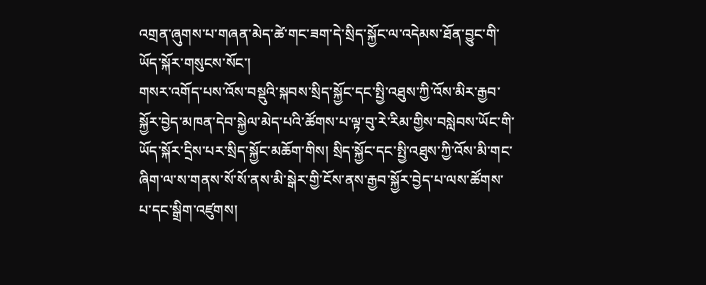འགྲན་ཞུགས་པ་གཞན་མེད་ཚེ་གང་ཟག་དེ་སྲིད་སྐྱོང་ལ་འདེམས་ཐོན་བྱུང་གི་ཡོད་སྐོར་གསུངས་སོང་།
གསར་འགོད་པས་འོས་བསྡུའི་སྐབས་སྲིད་སྐྱོང་དང་སྤྱི་འཐུས་ཀྱི་འོས་མིར་རྒྱབ་སྐྱོར་བྱེད་མཁན་དེབ་སྐྱེལ་མེད་པའི་ཚོགས་པ་ལྟ་བུ་རེ་རིམ་གྱིས་བསླེབས་ཡོང་གི་ཡོད་སྐོར་དྲིས་པར་སྲིད་སྐྱོང་མཆོག་གིས། སྲིད་སྐྱོང་དང་སྤྱི་འཐུས་ཀྱི་འོས་མི་གང་ཞིག་ལ་ས་གནས་སོ་སོ་ནས་མི་སྒེར་གྱི་ངོས་ནས་རྒྱབ་སྐྱོར་བྱེད་པ་ལས་ཚོགས་པ་དང་སྒྲིག་འཛུགས།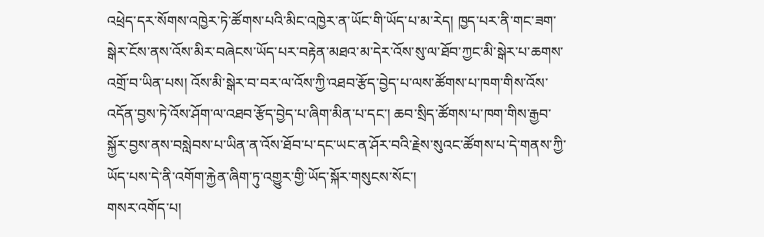འཕྲེད་དར་སོགས་འཁྱེར་ཏེ་ཚོགས་པའི་མིང་འཁྱེར་ན་ཡོང་གི་ཡོད་པ་མ་རེད། ཁྱད་པར་ནི་གང་ཟག་སྒེར་ངོས་ནས་འོས་མིར་བཞེངས་ཡོད་པར་བརྟེན་མཐའ་མ་དེར་འོས་སུ་ལ་ཐོབ་ཀྱང་མི་སྒེར་པ་ཆགས་འགྲོ་བ་ཡིན་པས། འོས་མི་སྒེར་བ་བར་ལ་འོས་ཀྱི་འཐབ་རྩོད་བྱེད་པ་ལས་ཚོགས་པ་ཁག་གིས་འོས་འདོན་བྱས་ཏེ་འོས་ཤོག་ལ་འཐབ་རྩོད་བྱེད་པ་ཞིག་མིན་པ་དང་། ཆབ་སྲིད་ཚོགས་པ་ཁག་གིས་རྒྱབ་སྐྱོར་བྱས་ནས་བསླེབས་པ་ཡིན་ན་འོས་ཐོབ་པ་དང་ཡང་ན་ཤོར་བའི་རྗེས་སུའང་ཚོགས་པ་དེ་གནས་ཀྱི་ཡོད་པས་དེ་ནི་འགོག་རྐྱེན་ཞིག་ཏུ་འགྱུར་གྱི་ཡོད་སྐོར་གསུངས་སོང་།
གསར་འགོད་པ།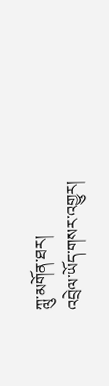ཀླུ་མགོན་ཐར།
འབྲེལ་ཡོད་གསར་འགྱུར།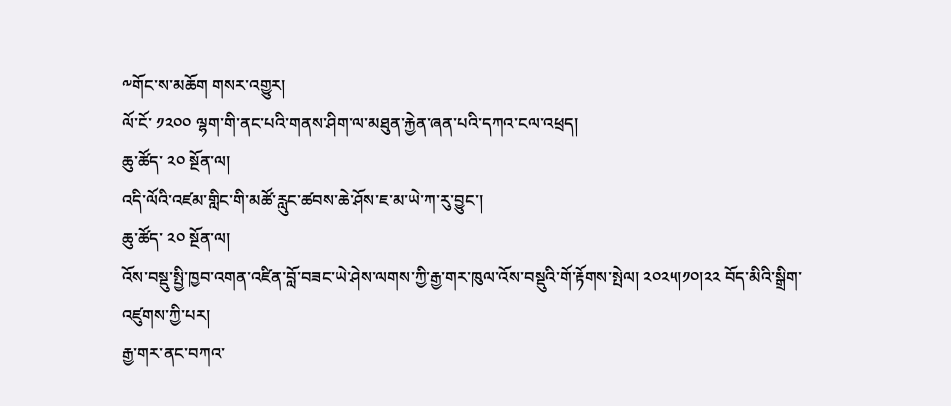༸གོང་ས་མཆོག གསར་འགྱུར།
ལོ་ངོ་ ༡༢༠༠ ལྷག་གི་ནང་པའི་གནས་ཤིག་ལ་མཐུན་རྐྱེན་ཞན་པའི་དཀའ་ངལ་འཕྲད།
ཆུ་ཚོད་ ༢༠ སྔོན་ལ།
འདི་ལོའི་འཛམ་གླིང་གི་མཚོ་རླུང་ཚབས་ཆེ་ཤོས་ཇ་མ་ཡེ་ཀ་རུ་བྱུང་།
ཆུ་ཚོད་ ༢༠ སྔོན་ལ།
འོས་བསྡུ་སྤྱི་ཁྱབ་འགན་འཛིན་བློ་བཟང་ཡེ་ཤེས་ལགས་ཀྱི་རྒྱ་གར་ཁུལ་འོས་བསྡུའི་གོ་རྟོགས་སྤེལ། ༢༠༢༥།༡༠།༢༢ བོད་མིའི་སྒྲིག་འཛུགས་ཀྱི་པར།
རྒྱ་གར་ནང་བཀའ་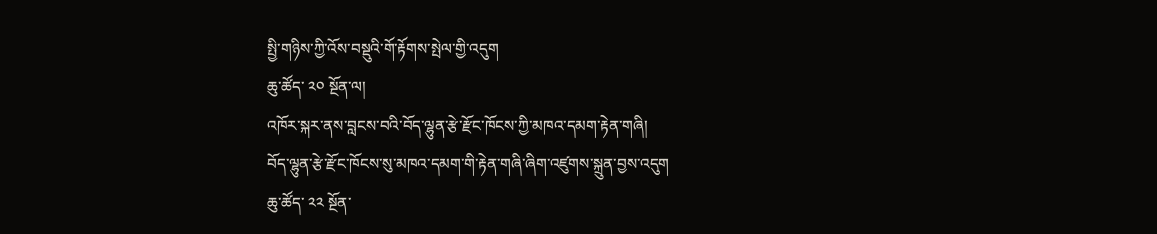སྤྱི་གཉིས་ཀྱི་འོས་བསྡུའི་གོ་རྟོགས་སྤེལ་གྱི་འདུག
ཆུ་ཚོད་ ༢༠ སྔོན་ལ།
འཁོར་སྐར་ནས་བླངས་བའི་བོད་ལྷུན་རྩེ་རྫོང་ཁོངས་ཀྱི་མཁའ་དམག་རྟེན་གཞི།
བོད་ལྷུན་རྩེ་རྫོང་ཁོངས་སུ་མཁའ་དམག་གི་རྟེན་གཞི་ཞིག་འཛུགས་སྐྲུན་བྱས་འདུག
ཆུ་ཚོད་ ༢༢ སྔོན་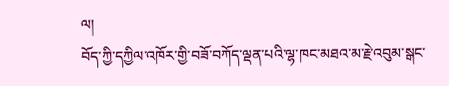ལ།
བོད་ཀྱི་དཀྱིལ་འཁོར་གྱི་བཟོ་བཀོད་ལྡན་པའི་ལྷ་ཁང་མཐའ་མ་རྗེ་འབུམ་སྒང་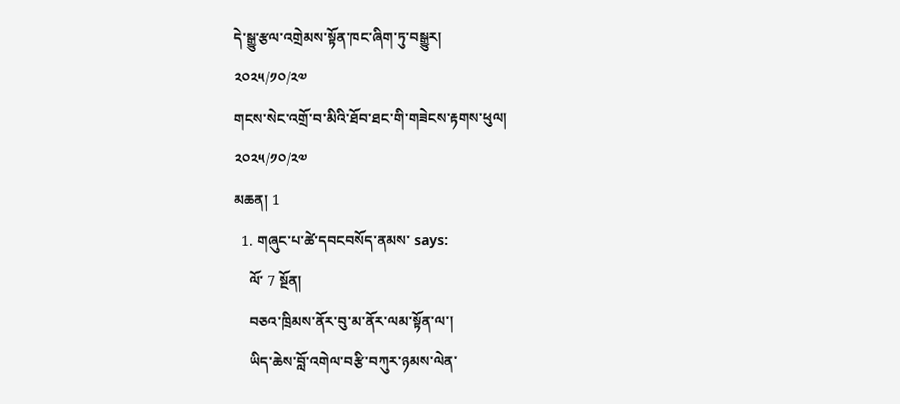དེ་སྒྱུ་རྩལ་འགྲེམས་སྟོན་ཁང་ཞིག་ཏུ་བསྒྱུར།
༢༠༢༥/༡༠/༢༧
གངས་སེང་འགྲོ་བ་མིའི་ཐོབ་ཐང་གི་གཟེངས་རྟགས་ཕུལ།
༢༠༢༥/༡༠/༢༧
མཆན། 1
  1. གཞུང་པ་ཚེ་དབངབསོད་ནམས་ says:
    ལོ་ 7 སྔོན།
    བཅའ་ཁྲིམས་ནོར་བུ་མ་ནོར་ལམ་སྟོན་ལ་།
    ཡིད་ཆེས་བློ་འགེལ་བརྩི་བཀུར་ཉམས་ལེན་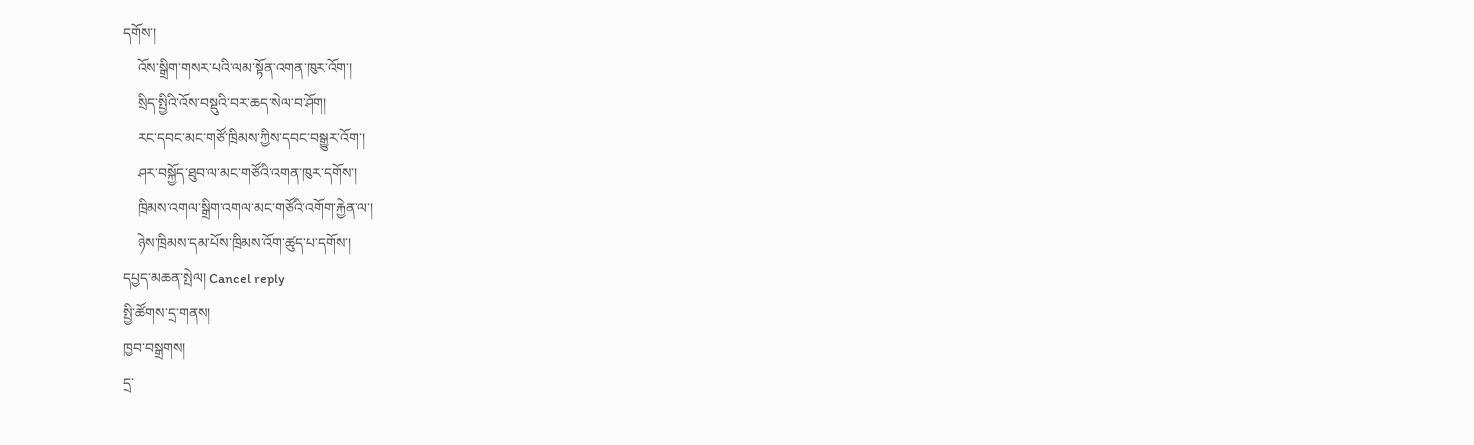དགོས་།
    འོས་སྒྲིག་གསར་པའི་ལམ་སྟོན་འགན་ཁུར་འོག་།
    སྲིད་སྤྱིའི་འོས་བསྡུའི་བར་ཆད་སེལ་བ་ཤོག།
    རང་དབང་མང་གཙོ་ཁྲིམས་ཀྱིས་དབང་བསྒྱུར་འོག་།
    ཤར་བསྐྱོད་ཐུབ་ལ་མང་གཙོའི་འགན་ཁུར་དགོས་།
    ཁྲིམས་འགལ་སྒྲིག་འགལ་མང་གཙོའི་འགོག་རྐྱེན་ལ་།
    ཉེས་ཁྲིམས་དམ་པོས་ཁྲིམས་འོག་ཚུད་པ་དགོས་།
དཔྱད་མཆན་སྤེལ། Cancel reply
སྤྱི་ཚོགས་དྲ་གནས།
ཁྱབ་བསྒྲགས།
དྲ་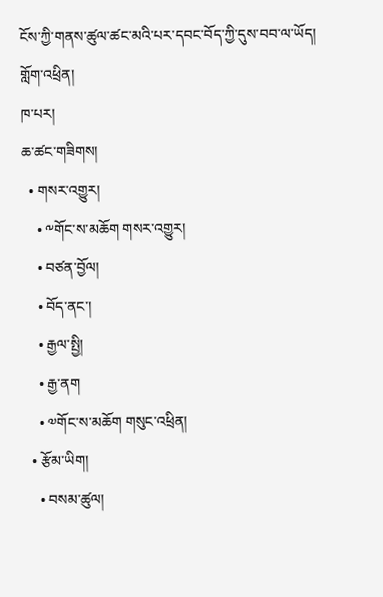ངོས་ཀྱི་གནས་ཚུལ་ཚང་མའི་པར་དབང་བོད་ཀྱི་དུས་བབ་ལ་ཡོད།
གློག་འཕྲིན།
ཁ་པར།
ཆ་ཚང་གཟིགས།
  • གསར་འགྱུར།
    • ༸གོང་ས་མཆོག གསར་འགྱུར།
    • བཙན་བྱོལ།
    • བོད་ནང་།
    • རྒྱལ་སྤྱི།
    • རྒྱ་ནག
    • ༧གོང་ས་མཆོག གསུང་འཕྲིན།
  • རྩོམ་ཡིག།
    • བསམ་ཚུལ།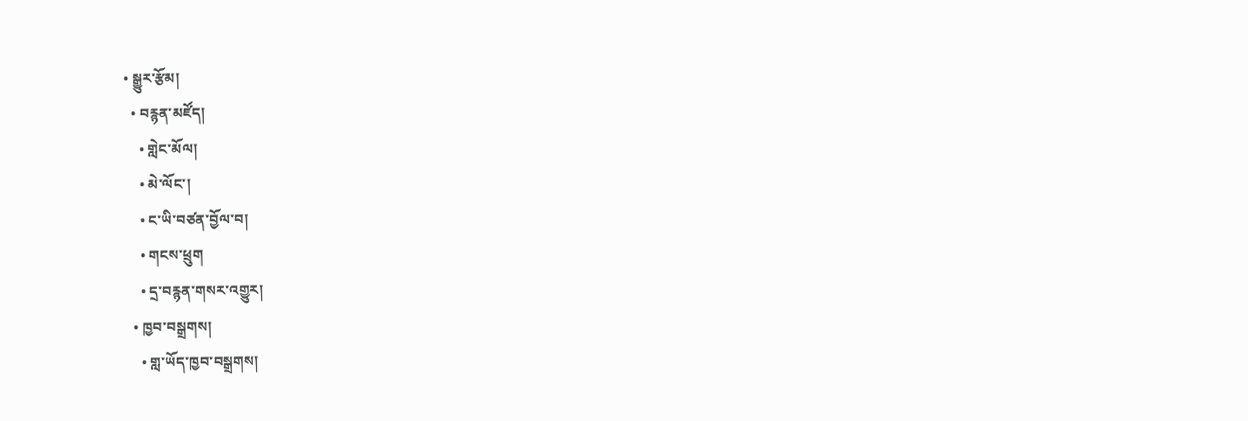• སྒྱུར་རྩོམ།
  • བརྙན་མཛོད།
    • གླེང་མོལ།
    • མེ་ལོང་།
    • ང་ཡི་བཙན་བྱོལ་བ།
    • གངས་ཕྲུག
    • དྲ་བརྙན་གསར་འགྱུར།
  • ཁྱབ་བསྒྲགས།
    • གླ་ཡོད་ཁྱབ་བསྒྲགས།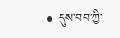• དུས་བབ་ཀྱི་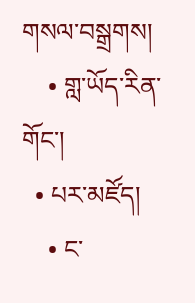གསལ་བསྒྲགས།
    • གླ་ཡོད་རིན་གོང་།
  • པར་མཛོད།
    • ང་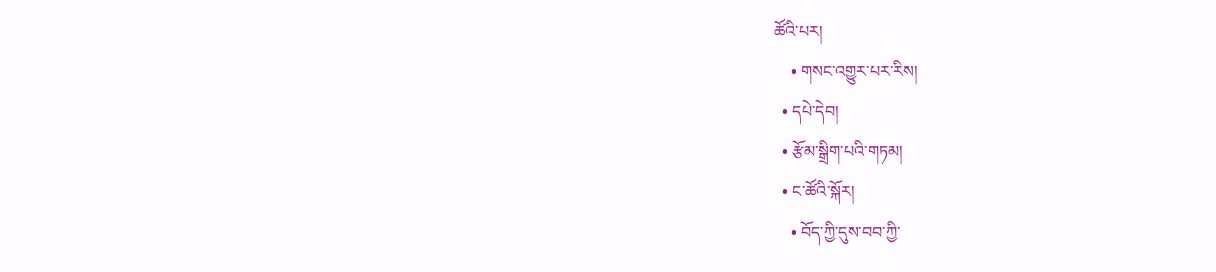ཚོའི་པར།
    • གསང་འགྱུར་པར་རིས།
  • དཔེ་དེབ།
  • རྩོམ་སྒྲིག་པའི་གཏམ།
  • ང་ཚོའི་སྐོར།
    • བོད་ཀྱི་དུས་བབ་ཀྱི་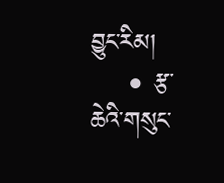བྱུང་རིམ།
    • རྩ་ཆེའི་གསུང་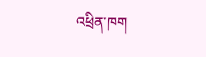འཕྲིན་ཁག